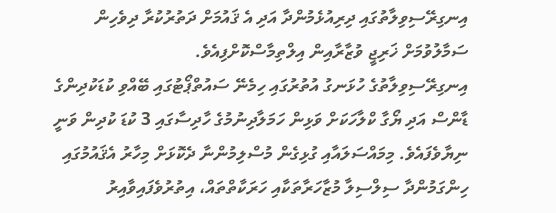އިނގިރޭސިވިލާތުގައި ދިރިއުޅެމުންދާ އަދި އެ ޤައުމަށް ދަތުރުކުރާ ދިވެހިން ސަމާލުވުމަށް ޚަރިޖީ ވުޒާރާއިން އިލްތިމާސްކޮށްފިއެވެ.
އިނގިރޭސިވިލާތުގެ ހުޅަނގު އުތުރުގައި ހިމެނޭ ސައުތްޕޯޓުގައި ބޭއްވި ކުޑަކުދިންގެ ޑާންސް އަދި ޔޯގާ ކްލާހަކަށް ވަޅިން ހަމަލާދިނުމުގެ ހާދިސާގައި 3 ކުޑަ ކުދިން ވަނީ ނިޔާވެފައެވެ. މިމައްސަލައާއި ގުޅިގެން މުސްލިމުންނާ ދެކޮޅަށް މިހާރު އެޤައުމުގައި ހިންގަމުންދާ ސިލްސިލާ މުޒާހަރާތަކާއި ހަރަކާތްތައް، އިތުރުވެފައިވާއިރު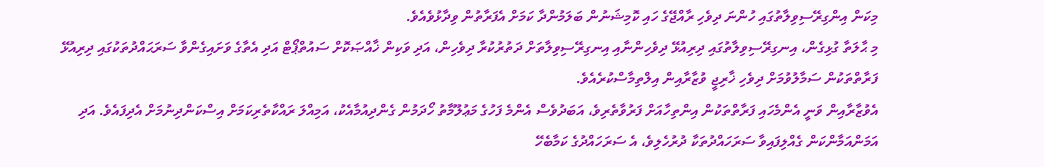މިކަން އިންގިރޭސިވިލާތުގައި ހުންނަ ދިވެހި ރާއްޖޭގެ ހައި ކޮމިޝަނުން ބަލަމުންދާ ކަމަށް އެފަރާތުން ވިދާޅުވެއެވެ.
މި ޙާލަތާ ގުޅިގެން، އިނގިރޭސިވިލާތުގައި ދިރިއުޅޭ ދިވެހިންނާއި އިނގިރޭސިވިލާތަށް ދަތުރުކުރާ ދިވެހިން، އަދި ވަކިން ޚާއްޞަކޮށް ސައުތްޕޯޓް އަދި އެތާގެ ވަށައިގެންވާ ސަރަޙައްދުތަކުގައި ދިރިއުޅޭ ފަރާތްތަކުން ސަމާލުވުމަށް ދިވެހި ޚާރިޖީ ވުޒާރާއިން އިލްތިމާސްކުރެއެވެ.
އެވުޒާރާއިން ވަނީ އެންމެހައި ފަރާތްތަކުން އިންތިހާއަށް ފަރުވާތެރިވެ، އަބަދުވެސް އެންމެ ފަހުގެ މަޢުލޫމާތު ހޯދަމުން ގެންދިއުމާއެކު، އަމިއްލަ ރައްކާތެރިކަމަށް އިސްކަންދިނުމަށް އެދިފައެވެ. އަދި އަމަންއަމާންކަން ގެއްލިފައިވާ ސަރަހައްދުތަކާ ދުރުހެލިވެ، އެ ސަރަހައްދުގެ ކަމާބެހޭ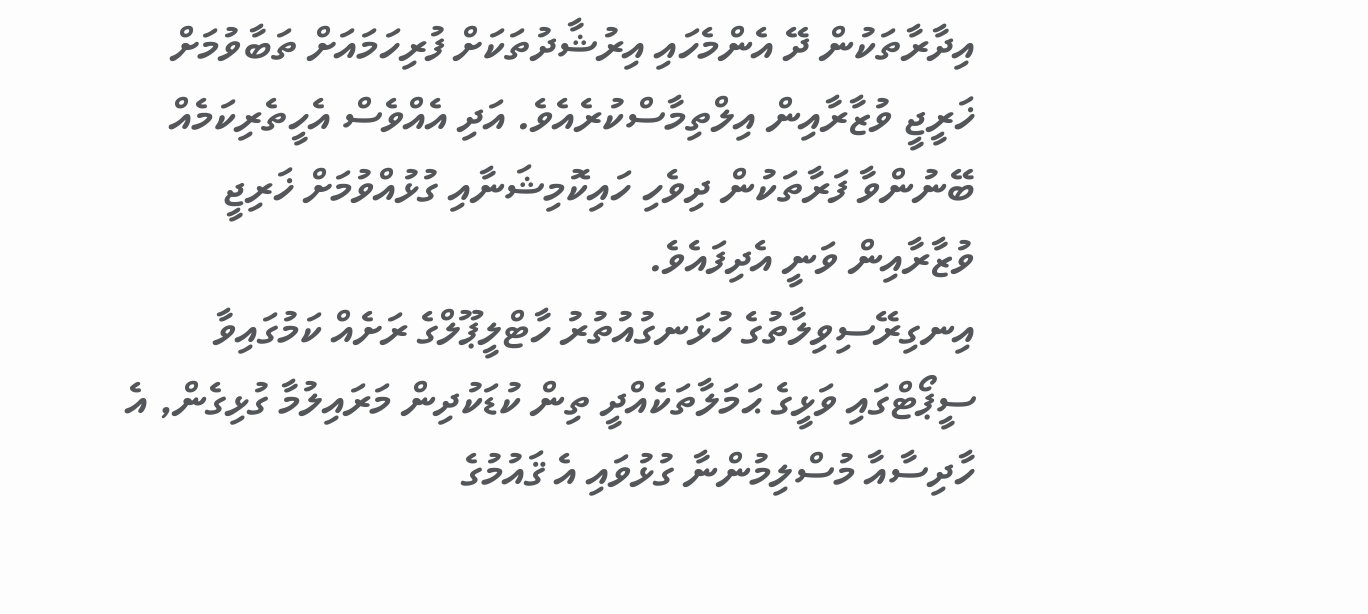އިދާރާތަކުން ދޭ އެންމެހައި އިރުޝާދުތަކަށް ފުރިހަމައަށް ތަބާވުމަށް ޚަރީޖީ ވުޒާރާއިން އިލްތިމާސްކުރެއެވެ. އަދި އެއްވެސް އެހީތެރިކަމެއް ބޭނުންވާ ފަރާތަކުން ދިވެހި ހައިކޮމިޝަނާއި ގުޅުއްވުމަށް ޚަރިޖީ ވުޒާރާއިން ވަނީ އެދިފައެވެ.
އިނގިރޭސިވިލާތުގެ ހުޅަނގުއުތުރު ހާޓްލީޕޫލްގެ ރަށެއް ކަމުގައިވާ ސީޕޯޓްގައި ވަޅީގެ ޙަމަލާތަކެއްދީ ތިން ކުޑަކުދިން މަރައިލުމާ ގުޅިގެން, އެ ހާދިސާއާ މުސްލިމުންނާ ގުޅުވައި އެ ޤައުމުގެ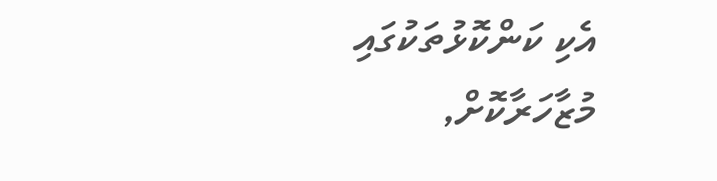އެކި ކަންކޮޅުތަކުގައި މުޒާހަރާކޮށް,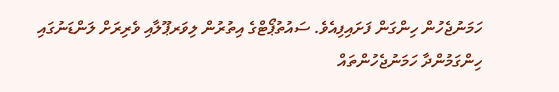ހަމަނުޖެހުން ހިންގަން ފަށައިފިއެވެ. ސައުތުޕޯޓްގެ އިތުރުން ލިވަރޕޫލާއި ވެރިރަށް ލަންޑަނުގައި ހިންގަމުންދާ ހަމަނުޖެހުންތައް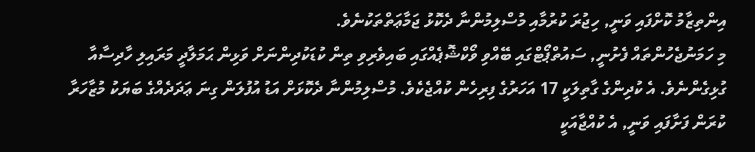އިންތިޒާމު ކޮށްފައި ވަނީ, ހިޖުރަ ކުރުމާއި މުސްލިމުންނާ ދެކޮޅު ޖަމާޢަތްތަކުނެވެ.
މި ހަމަނުޖެހުންތައް ފެށުނީ, ސައުތްޕޯޓްގައި ބޭއްވި ވޯކްޝޮޕެއްގައި ބައިވެރިވި ތިން ކުޑަކުދިންނަށް ވަޅިން ޙަމަލާދީ މަރައިލި ހާދިސާއާ ގުޅިގެންނެވެ. އެ ކުދިންގެ ގާތިލަކީ 17 އަހަރުގެ ފިރިހެން ކުއްޖެކެވެ. މުސްލިމުންނާ ދެކޮޅަށް އަޑު އުފުލަން ގިނަ ޢަދަދެއްގެ ބަޔަކު މުޒާހަރާ ކުރަން ފަށާފައި ވަނީ, އެ ކުއްޖާއަކީ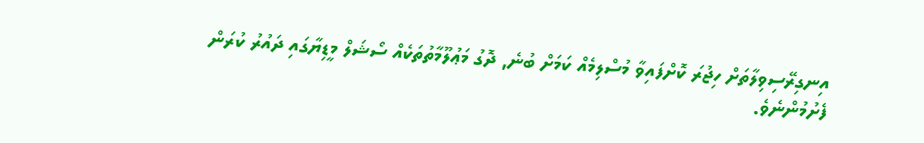އިނގިރޭސިވިލާތަށް ހިޖުރަ ކޮށްފައިވާ މުސްލިމެއް ކަމަށް ބުނެ, ދޮގު މަޢުލޫމާތުތަކެއް ސޯޝަލް މީޑިޔާގައި ދައުރު ކުރަން ފެށުމުންނެވެ.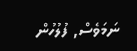ނަމަވެސް, ފުލުހުން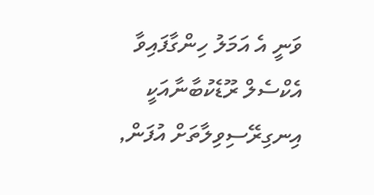ވަނީ އެ އަމަލު ހިންގާފައިވާ އެކްސެލް ރޫޑެކުބާނާއަކީ އިނގިރޭސިވިލާތަށް އުފަން,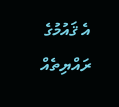އެ ޤައުމުގެ ރައްޔިތެއް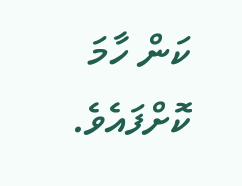ކަން ހާމަ ކޮށްފައެވެ.